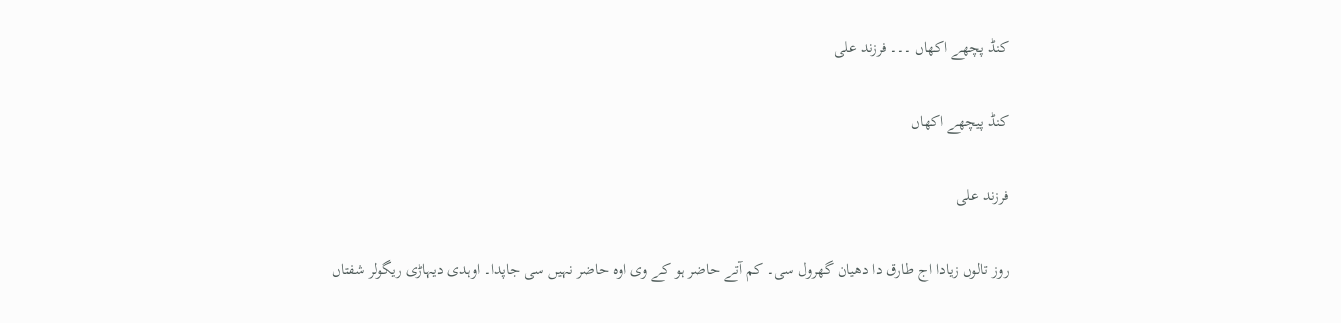کنڈ پچھے اکھاں ۔۔۔ فرزند علی

کنڈ پیچھے اکھاں

فرزند علی

روز تالوں زیادا اج طارق دا دھیان گھرول سی۔ کم آتے حاضر ہو کے وی اوہ حاضر نہیں سی جاپدا۔ اوہدی دیہاڑی ریگولر شفتاں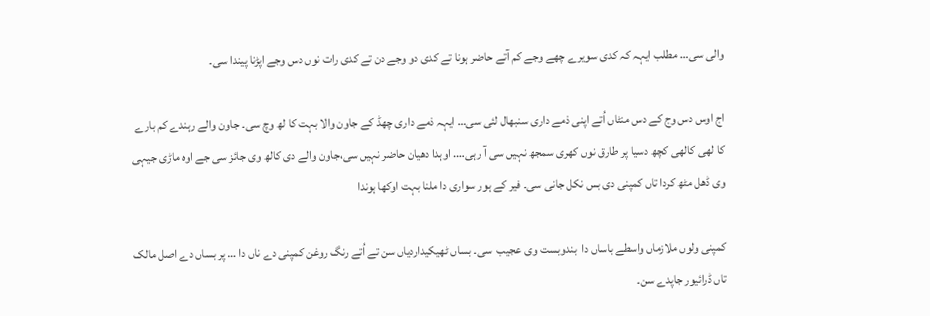والی سی… مطلب ایہہ کہ کدی سویرے چھے وجے کم آتے حاضر ہونا تے کدی دو وجے دن تے کدی رات نوں دس وجے اپڑنا پیندا سی۔

اج اوس دس وج کے دس منٹاں اُتے اپنی ذمے داری سنبھال لئی سی… ایہہ ذمے داری چھڈ کے جاون والا بہت کا لھ وچ سی۔ جاون والے رہندے کم بارے کا لھی کالھی کچھ دسیا پر طارق نوں کھری سمجھ نہیں سی آ رہی…. اوہدا دھیان حاضر نہیں سی،جاون والے دی کالھ وی جائز سی جے اوہ ماڑی جیہی وی ڈھل مٹھ کردا تاں کمپنی دی بس نکل جانی سی۔ فیر کے ہور سواری دا ملنا بہت اوکھا ہوندا

کمپنی ولوں ملازماں واسطے باساں دا  بندوبست وی عجیب  سی۔ بساں ٹھیکیداردیاں سن تے اُتے رنگ روغن کمپنی دے ناں دا … پر بساں دے اصل مالک تاں ڈرائیور جاپدے سن۔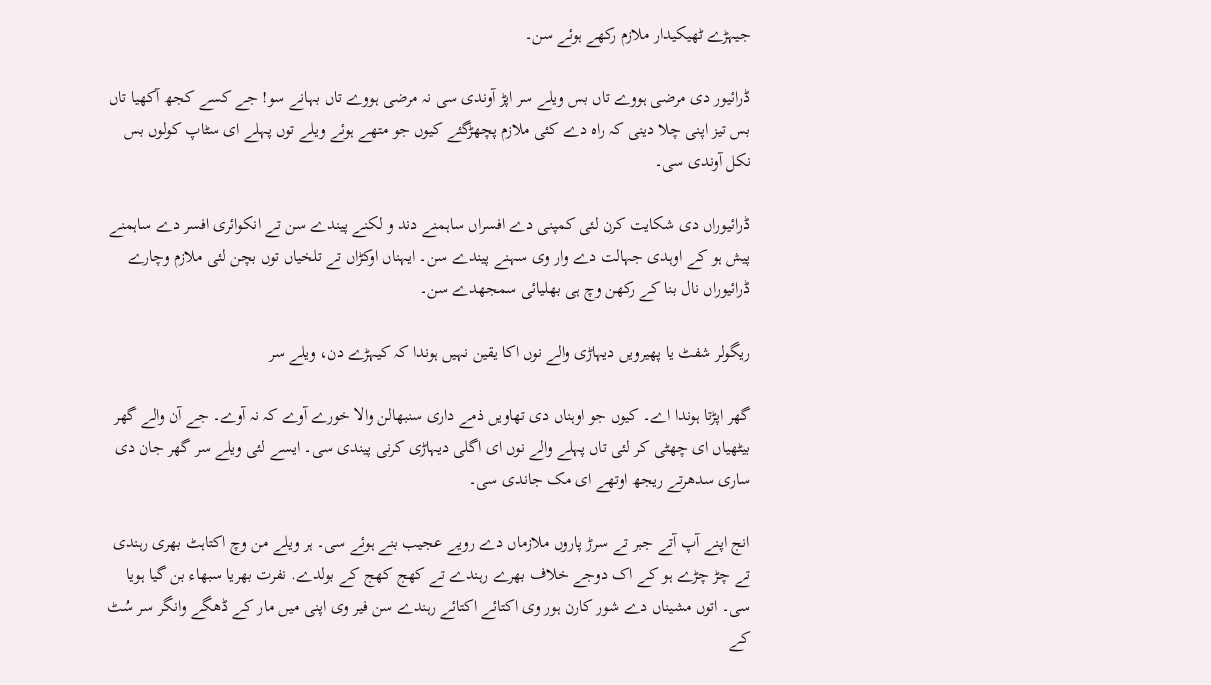جیہڑے ٹھیکیدار ملازم رکھے ہوئے سن۔

ڈرائیور دی مرضی ہووے تاں بس ویلے سر اپڑ آوندی سی نہ مرضی ہووے تاں بہانے سو! جے کسے کجھ آکھیا تاں بس تیز اپنی چلا دینی کہ راہ دے کئی ملازم پچھڑگئے کیوں جو متھے ہوئے ویلے توں پہلے ای سٹاپ کولوں بس نکل آوندی سی۔

ڈرائیوراں دی شکایت کرن لئی کمپنی دے افسراں ساہمنے دند و لکنے پیندے سن تے انکوائری افسر دے ساہمنے پیش ہو کے اوہدی جہالت دے وار وی سہنے پیندے سن۔ ایہناں اوکڑاں تے تلخیاں توں بچن لئی ملازم وچارے ڈرائیوراں نال بنا کے رکھن وچ ہی بھلیائی سمجھدے سن۔

ریگولر شفٹ یا پھیرویں دیہاڑی والے نوں اکا یقین نہیں ہوندا کہ کیہڑے دن، ویلے سر

گھر اپڑتا ہوندا اے۔ کیوں جو اوہناں دی تھاویں ذمے داری سنبھالن والا خورے آوے کہ نہ آوے۔ جے آن والے گھر بیٹھیاں ای چھٹی کر لئی تاں پہلے والے نوں ای اگلی دیہاڑی کرنی پیندی سی۔ ایسے لئی ویلے سر گھر جان دی ساری سدھرتے ریجھ اوتھے ای مک جاندی سی۔

انج اپنے آپ آتے جبر تے سرڑ پاروں ملازماں دے رویے عجیب بنے ہوئے سی۔ ہر ویلے من وچ اکتاہٹ بھری رہندی تے چڑ چڑے ہو کے اک دوجے خلاف بھرے رہندے تے کھج کھج کے بولدے. نفرت بھریا سبھاء بن گیا ہویا سی۔ اتوں مشیناں دے شور کارن ہور وی اکتائے اکتائے رہندے سن فیر وی اپنی میں مار کے ڈھگے وانگر سر سُٹ کے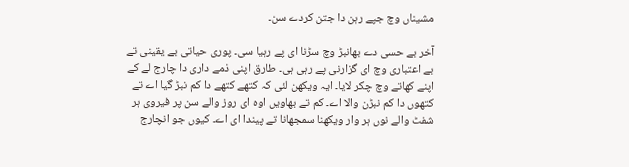مشیناں وچ جپے رہن دا جتن کردے سن۔

آخر بے حسی دے بھانبڑ وچ سڑنا ای پے رہیا سی۔ پوری حیاتی بے یقینی تے بے اعتباری وچ ای گزارنی پے رہی ہی۔ طارق اپنی ذمے داری دا چارج لے کے اپنے کھاتے وچ چکر لایا۔ ایہ ویکھن لئی کہ کتھے کتھے دا کم نبڑ گیا اے تے کتھوں دا کم نبڑن والا اے۔ کم تے بھاویں اوہ ای روز والے سن پر فیروی ہر شفٹ والے نوں ہر وار ویکھنا سمجھانا تے پیندا ای اے۔ کیوں جو انچارج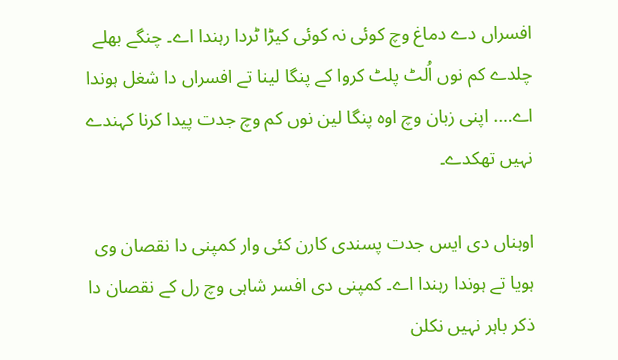افسراں دے دماغ وچ کوئی نہ کوئی کیڑا ٹردا رہندا اے۔ چنگے بھلے چلدے کم نوں اُلٹ پلٹ کروا کے پنگا لینا تے افسراں دا شغل ہوندا اے…. اپنی زبان وچ اوہ پنگا لین نوں کم وچ جدت پیدا کرنا کہندے نہیں تھکدے۔

اوہناں دی ایس جدت پسندی کارن کئی وار کمپنی دا نقصان وی ہویا تے ہوندا رہندا اے۔ کمپنی دی افسر شاہی وچ رل کے نقصان دا ذکر باہر نہیں نکلن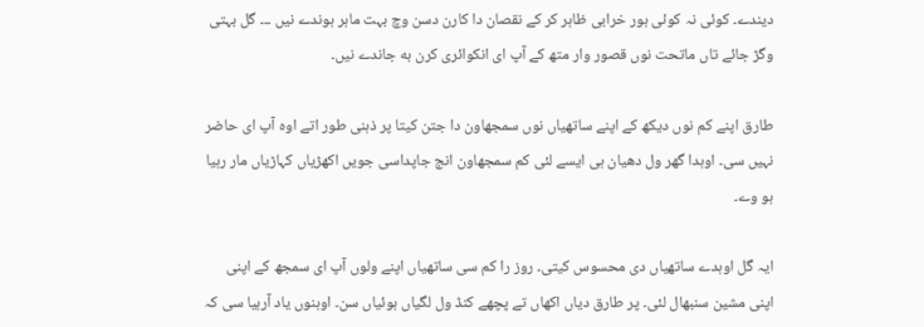دیندے۔ کوئی نہ کوئی ہور خرابی ظاہر کر کے نقصان دا کارن دسن وچ بہت ماہر ہوندے نیں ۔۔۔ گل بہتی وگڑ جائے تاں ماتحت نوں قصور وار متھ کے آپ ای انکوائری کرن به جاندے نیں۔

طارق اپنے کم نوں دیکھ کے اپنے ساتھیاں نوں سمجھاون دا جتن کیتا پر ذہنی طور اتے اوہ آپ ای حاضر نہیں سی۔ اوہدا گھر ول دھیان ہی ایسے لئی کم سمجھاون انج جاپداسی جویں اکھڑیاں کہاڑیاں مار رہیا ہو وے۔

ایہ گل اوہدے ساتھیاں دی محسوس کیتی۔ روز را کم سی ساتھیاں اپنے ولوں آپ ای سمجھ کے اپنی اپنی مشین سنبھال لئی۔ پر طارق دیاں اکھاں تے پچھے کنڈ ول لگیاں ہوئیاں سن۔ اوہنوں یاد آرہیا سی کہ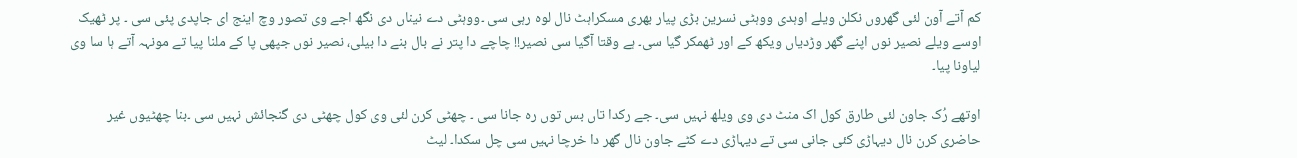کم آتے آون لئی گھروں نکلن ویلے اوہدی ووہٹی نسرین بڑی پیار بھری مسکراہٹ نال لوہ رہی سی ۔ووہٹی دے نیناں دی نگھ اجے وی تصور وچ اینج ای جاپدی پئی سی ۔ پر ٹھیک اوسے ویلے نصیر نوں اپنے گھر وڑدیاں ویکھ کے اور ٹھمکر گیا سی۔ ہے وقتا آگیا سی نصیر!! چاچے دا پتر نے بال بنے دا بیلی، نصیر نوں جپھی پا کے ملنا پیا تے مونہہ آتے ہا سا وی لیاونا پیا۔

اوتھے رُک جاون لئی طارق کول اک منٹ دی وی ویلھ نہیں سی۔ جے رکدا تاں بس توں رہ جانا سی ۔ چھٹی کرن لئی وی کول چھٹی دی گنجائش نہیں سی ۔بنا چھٹیوں غیر حاضری کرن نال دیہاڑی کئی جانی سی تے دیہاڑی دے کٹے جاون نال گھر دا خرچا نہیں سی چل سکدا۔ لیٹ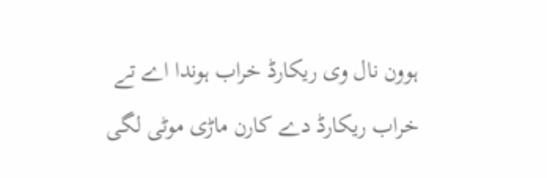ہوون نال وی ریکارڈ خراب ہوندا اے تے خراب ریکارڈ دے کارن ماڑی موٹی لگی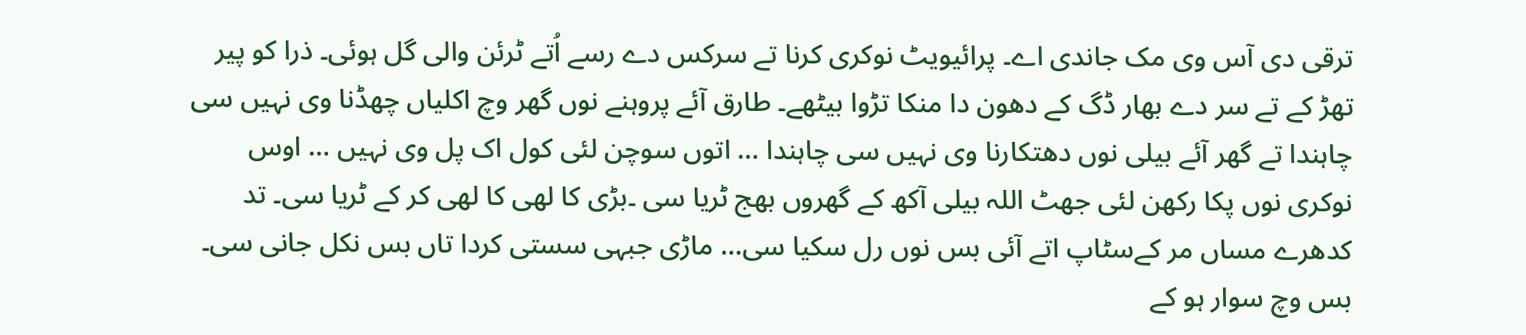ترقی دی آس وی مک جاندی اے۔ پرائیویٹ نوکری کرنا تے سرکس دے رسے اُتے ٹرئن والی گل ہوئی۔ ذرا کو پیر تھڑ کے تے سر دے بھار ڈگ کے دھون دا منکا تڑوا بیٹھے۔ طارق آئے پروہنے نوں گھر وچ اکلیاں چھڈنا وی نہیں سی چاہندا تے گھر آئے بیلی نوں دھتکارنا وی نہیں سی چاہندا … اتوں سوچن لئی کول اک پل وی نہیں … اوس نوکری نوں پکا رکھن لئی جھٹ اللہ بیلی آکھ کے گھروں بھج ٹریا سی ۔بڑی کا لھی کا لھی کر کے ٹریا سی۔ تد کدھرے مساں مر کےسٹاپ اتے آئی بس نوں رل سکیا سی… ماڑی جبہی سستی کردا تاں بس نکل جانی سی۔ بس وچ سوار ہو کے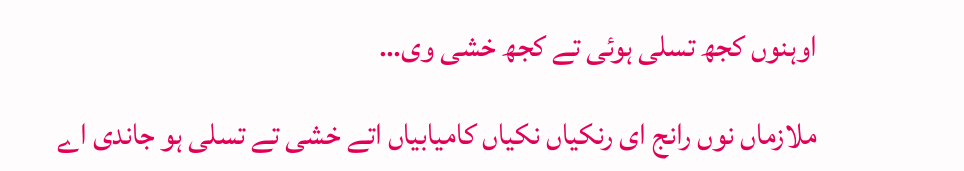اوہنوں کجھ تسلی ہوئی تے کجھ خشی وی…

ملازماں نوں رانج ای رنکیاں نکیاں کامیابیاں اتے خشی تے تسلی ہو جاندی اے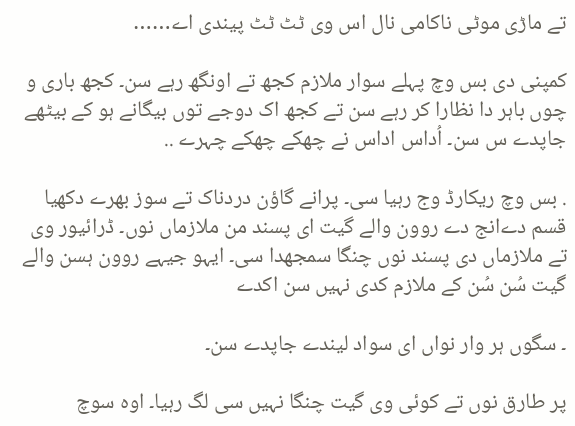تے ماڑی موٹی ناکامی نال اس وی ٹٹ ٹٹ پیندی اے……

کمپنی دی بس وچ پہلے سوار ملازم کجھ تے اونگھ رہے سن۔ کجھ باری و چوں باہر دا نظارا کر رہے سن تے کجھ اک دوجے توں بیگانے ہو کے بیٹھے جاپدے س سن۔ اُداس اداس نے چھکے چھکے چہرے ..

. بس وچ ریکارڈ وج رہیا سی۔ پرانے گاؤن دردناک تے سوز بھرے دکھیا قسم دےانج دے روون والے گیت ای پسند من ملازماں نوں۔ ڈرائیور وی تے ملازماں دی پسند نوں چنگا سمجھدا سی۔ ایہو جیہے روون ہسن والے گیت سُن سُن کے ملازم کدی نہیں سن اکدے

۔ سگوں ہر وار نواں ای سواد لیندے جاپدے سن۔

پر طارق نوں تے کوئی وی گیت چنگا نہیں سی لگ رہیا۔ اوہ سوچ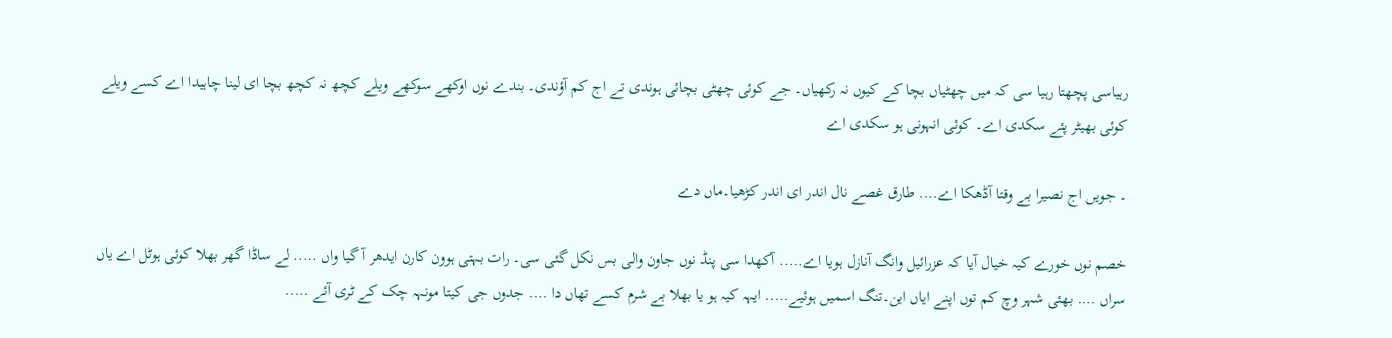رہیاسی پچھتا رہیا سی کہ میں چھٹیاں بچا کے کیوں نہ رکھیاں۔ جے کوئی چھٹی بچائی ہوندی تے اج کم آؤندی۔ بندے نوں اوکھے سوکھے ویلے کچھ نہ کچھ بچا ای لینا چاہیدا اے کسے ویلے کوئی بھیٹر پئے سکدی اے۔ کوئی انہونی ہو سکدی اے

۔ جویں اج نصیرا بے وقتا آڈھکا اے…. طارق غصے نال اندر ای اندر کڑھیا۔ماں دے

خصم نوں خورے کیہ خیال آیا کہ عزرائیل وانگ آنازل ہویا اے….. آکھدا سی پنڈ نوں جاون والی بس نکل گئی سی۔ رات بہتی ہوون کارن ایدھر آ گیا واں ….. لے ساڈا گھر بھلا کوئی ہوٹل اے یاں سراں …. بھئی شہر وچ کم توں اپنے ایاں این۔تنگ اسمیں ہوئیے….. ایہہ کیہ ہو یا بھلا بے شرم کسے تھاں دا …. جدوں جی کیتا مونہہ چک کے ٹری آئے …..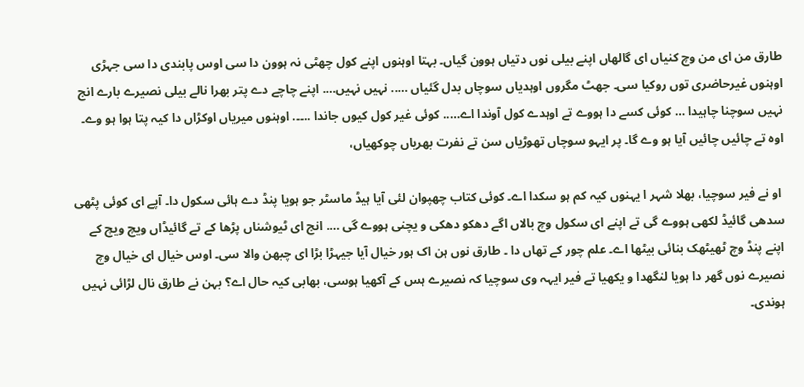طارق من ای من وچ کنیاں ای گالھاں اپنے بیلی نوں دتیاں ہوون گیاں۔ بہتا اوہنوں اپنے کول چھٹی نہ ہوون دا سی اوس پابندی دا سی جہڑی اوہنوں غیرحاضری توں روکیا سی۔ جھٹ مگروں اوہدیاں سوچاں بدل گئیاں ….. نہیں نہیں…. اپنے چاچے دے پتر بھرا نالے بیلی نصیرے بارے انج نہیں سوچنا چاہیدا … کوئی کسے دا ہووے تے اوہدے کول آوندا اے….. کوئی غیر کول کیوں جاندا ..۔۔. اوہنوں میریاں اوکڑاں دا کیہ پتا ہوا ہو وے۔ اوہ تے چائیں چائیں آیا ہو وے گا۔ پر ایہو سوچاں تھوڑیاں سن تے نفرت بھریاں چوکھیاں،

 او نے فیر سوچیا، بھلا شہر ا یہنوں کیہ کم ہو سکدا اے۔ کوئی کتاب چھپوان لئی آیا ہیڈ ماسٹر جو ہویا پنڈ دے ہائی سکول دا۔ آپے ای کوئی پٹھی سدھی گائیڈ لکھی ہووے گی تے اپنے ای سکول وچ بالاں اگے دھکو دھکی و یچنی ہووے گی …. انج ای ٹیوشناں پڑھا کے تے گائیڈاں ویچ ویچ کے اپنے پنڈ وچ ٹھیٹھک بنائی بیٹھا اے۔ علم چور کے تھاں دا ۔ طارق نوں ہن اک ہور خیال آیا جیہڑا بڑا ای چبھن والا سی۔ اوس خیال ای خیال وچ نصیرے نوں گھر دا ہویا لنگھدا و یکھیا تے فیر ایہہ وی سوچیا کہ نصیرے ہس کے آکھیا ہوسی، بھابی کیہ حال اے؟ بہن نے طارق نال لڑائی نہیں ہوندی۔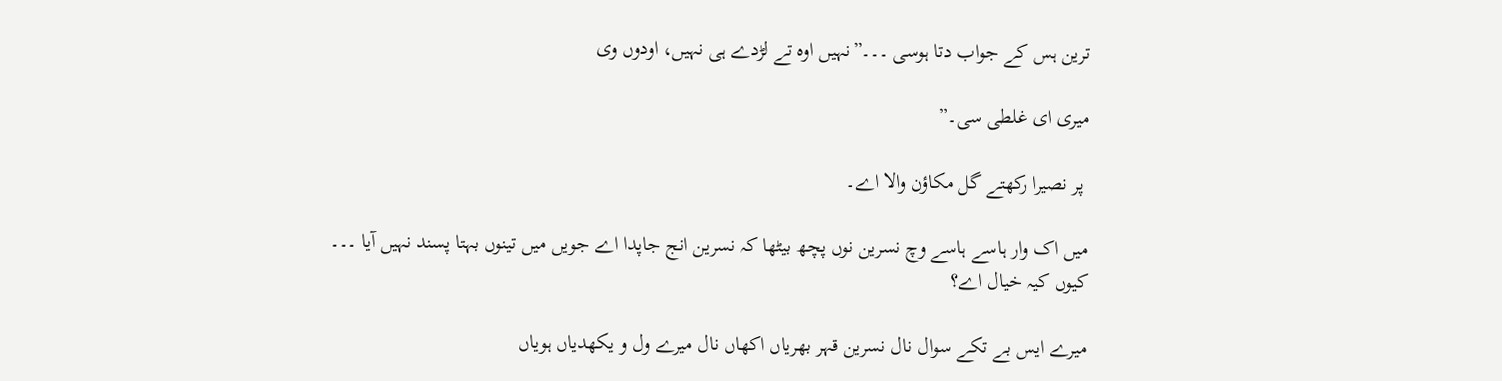ترین ہس کے جواب دتا ہوسی ۔۔۔”نہیں اوہ تے لڑدے ہی نہیں، اودوں وی

میری ای غلطی سی۔”

 پر نصیرا رکھتے گل مکاؤن والا اے۔

میں اک وار ہاسے ہاسے وچ نسرین نوں پچھ بیٹھا کہ نسرین انج جاپدا اے جویں میں تینوں بہتا پسند نہیں آیا ۔۔۔ کیوں کیہ خیال اے؟

میرے ایس بے تکے سوال نال نسرین قہر بھریاں اکھاں نال میرے ول و یکھدیاں ہویاں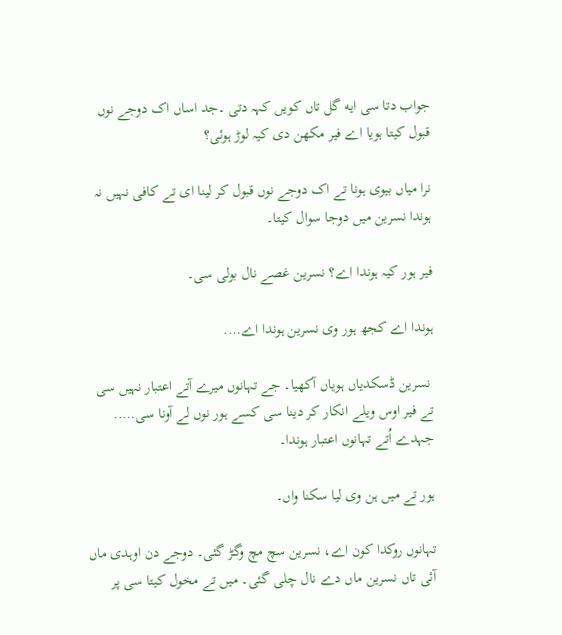جواب دتا سی ایه گل تاں کویں کہہ دتی ۔جد اساں اک دوجے نوں قبول کیتا ہویا اے فیر مکھن دی کیہ لوڑ ہوئی؟

نرا میاں بیوی ہونا تے اک دوجے نوں قبول کر لینا ای تے کافی نہیں نہ ہوندا نسرین میں دوجا سوال کیتا۔

فیر ہور کیہ ہوندا اے؟ نسرین غصے نال بولی سی۔

ہوندا اے کجھ ہور وی نسرین ہوندا اے….

 نسرین ڈسکدیاں ہویاں آکھیا۔ جے تہانوں میرے آتے اعتبار نہیں سی تے فیر اوس ویلے انکار کر دینا سی کسے ہور نوں لے آونا سی….. جہدے اُتے تہانوں اعتبار ہوندا۔

ہور تے میں ہن وی لیا سکنا واں۔

تہانوں روکدا کون اے، نسرین سچ مچ وگڑ گئی۔ دوجے دن اوہدی ماں آئی تاں نسرین ماں دے نال چلی گئی۔ میں تے مخول کیتا سی پر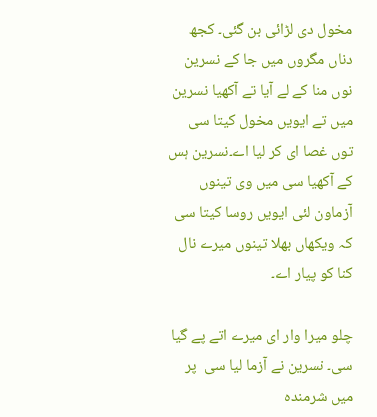مخول دی لڑائی بن گئی۔ کجھ دناں مگروں میں جا کے نسرین نوں منا کے لے آیا تے آکھیا نسرین میں تے ایویں مخول کیتا سی توں غصا ای کر لیا اے۔نسرین ہس کے آکھیا سی میں وی تینوں آزماون لئی ایویں روسا کیتا سی کہ ویکھاں بھلا تینوں میرے نال کنا کو پیار اے۔

چلو میرا وار ای میرے اتے پے گیا سی۔ نسرین نے آزما لیا سی  پر میں شرمندہ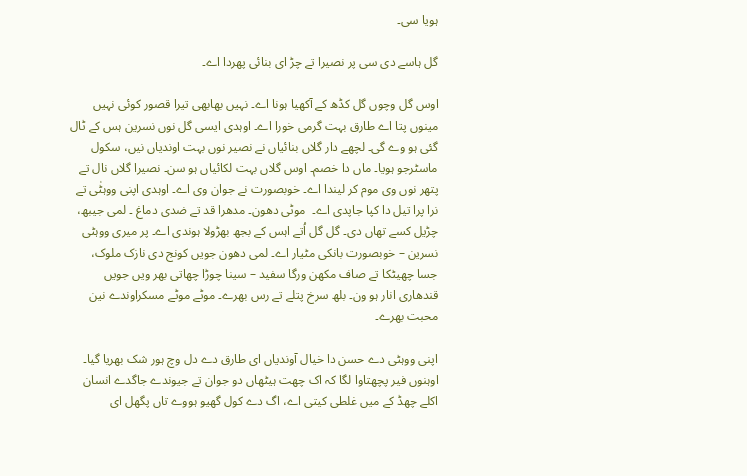ہویا سی۔

گل ہاسے دی سی پر نصیرا تے چڑ ای بنائی پھردا اے۔

اوس گل وچوں گل کڈھ کے آکھیا ہونا اے۔ نہیں بھابھی تیرا قصور کوئی نہیں مینوں پتا اے طارق بہت گرمی خورا اے۔ اوہدی ایسی گل نوں نسرین ہس کے ٹال گئی ہو وے گی۔ لچھے دار گلاں بنائیاں نے نصیر نوں بہت اوندیاں نیں، سکول ماسٹرجو ہویا۔ ماں دا خصم۔ اوس گلاں بہت لکائیاں ہو سن۔ نصیرا گلاں نال تے پتھر نوں وی موم کر لیندا اے۔ خوبصورت نے جوان وی اے۔ اوہدی اپنی ووہٹٰی تے نرا پرا تیل دا کپا جاپدی اے۔  موٹی دھون۔ مدھرا قد تے ضدی دماغ ۔ لمی جیبھ، چڑیل کسے تھاں دی۔ گل گل اُتے اہس کے بجھ بھڑولا ہوندی اے۔ پر میری ووہٹی نسرین – خوبصورت بانکی مٹیار اے۔ لمی دھون جویں کونج دی نازک ملوک، جسا چھیٹکا تے صاف مکھن ورگا سفید – سینا چوڑا چھاتی بھر ویں جویں قندھاری انار ہو ون۔ بلھ سرخ پتلے تے رس بھرے۔ موٹے موٹے مسکراوندے نین محبت بھرے۔

اپنی ووہٹی دے حسن دا خیال آوندیاں ای طارق دے دل وچ ہور شک بھریا گیا۔ اوہنوں فیر پچھتاوا لگا کہ اک چھت ہیٹھاں دو جوان تے جیوندے جاگدے انسان اکلے چھڈ کے میں غلطی کیتی اے، اگ دے کول گھیو ہووے تاں پگھل ای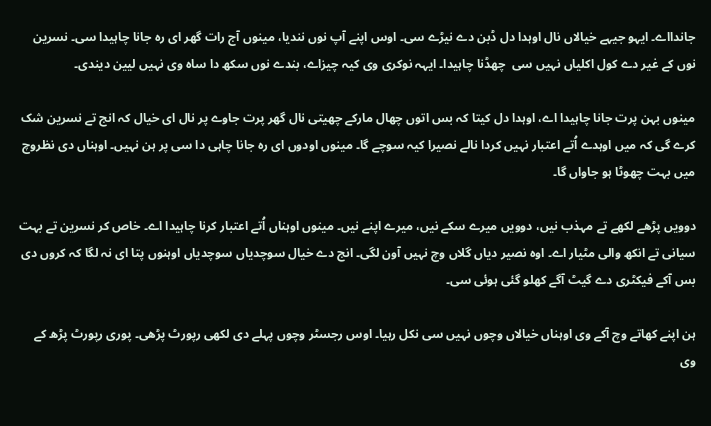جاندااے۔ ایہو جیہے خیالاں نال اوہدا دل ڈبن دے نیڑے سی۔ اوس اپنے آپ نوں نندیا، مینوں آج رات گھر ای رہ جانا چاہیدا سی۔ نسرین نوں کے غیر دے کول اکلیاں نہیں سی  چھڈنا چاہیدا۔ ایہہ نوکری وی کیہ چیزاے، بندے نوں سکھ دا ساہ وی نہیں لیین دیندی۔

مینوں بہن پرت جانا چاہیدا اے، اوہدا دل کیتا کہ بس اتوں چھال مارکے چھیتی نال گھر پرت جاوے پر نال ای خیال کہ انج تے نسرین شک کرے گی کہ میں اوہدے اُتے اعتبار نہیں کردا نالے نصیرا کیہ سوچے گا۔ مینوں اودوں ای رہ جانا چاہی دا سی پر ہن نہیں۔ اوہناں دی نظروچ میں بہت چھوٹا ہو جاواں گا۔

دوویں پڑھے لکھے تے مہذب نیں، دوویں میرے سکے نیں، میرے اپنے نیں۔ مینوں اوہناں اُتے اعتبار کرنا چاہیدا اے۔ خاص کر نسرین تے بہت سیانی تے انکھ والی مٹیار اے۔ اوہ نصیر دیاں گلاں وچ نہیں آون لگی۔ انج دے خیال سوچدیاں سوچدیاں اوہنوں پتا ای نہ لگا کہ کروں دی بس آکے فیکٹری دے گیٹ آگے کھلو گئی ہوئی سی۔

ہن اپنے کھاتے وچ آکے وی اوہناں خیالاں وچوں نہیں سی نکل رہیا۔ اوس رجسٹر وچوں پہلے دی لکھی رپورٹ پڑھی۔ پوری رپورٹ پڑھ کے وی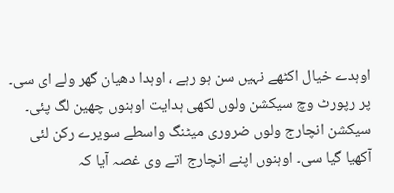اوہدے خیال اکٹھے نہیں سن ہو رہے ، اوہدا دھیان گھر ولے ای سی۔ پر رپورٹ وچ سیکشن ولوں لکھی ہدایت اوہنوں چھین لگ پئی۔ سیکشن انچارج ولوں ضروری میٹنگ واسطے سویرے رکن لئی آکھیا گیا سی۔ اوہنوں اپنے انچارج اتے وی غصہ آیا کہ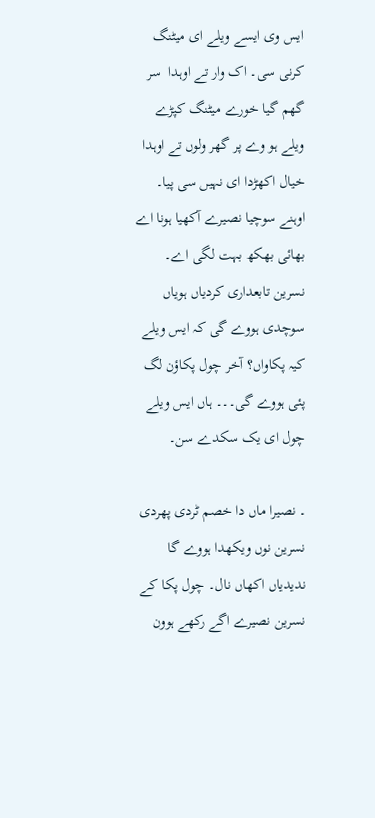ایس وی ایسے ویلے ای میٹنگ کرنی سی۔ اک وار تے اوہدا  سر گھم گیا خورے میٹنگ کپڑے ویلے ہو وے پر گھر ولوں تے اوہدا خیال اکھڑدا ای نہیں سی پیا۔ اوہنے سوچیا نصیرے آکھیا ہونا اے بھائی بھکھ بہت لگی اے۔ نسرین تابعداری کردیاں ہویاں سوچدی ہووے گی کہ ایس ویلے کیہ پکاواں؟ آخر چول پکاؤن لگ پئی ہووے گی۔۔۔ ہاں ایس ویلے چول ای یک سکدے سن۔

۔ نصیرا ماں دا خصم ٹردی پھردی نسرین نوں ویکھدا ہووے گا ندیدیاں اکھاں نال۔ چول پکا کے نسرین نصیرے اگے رکھے ہوون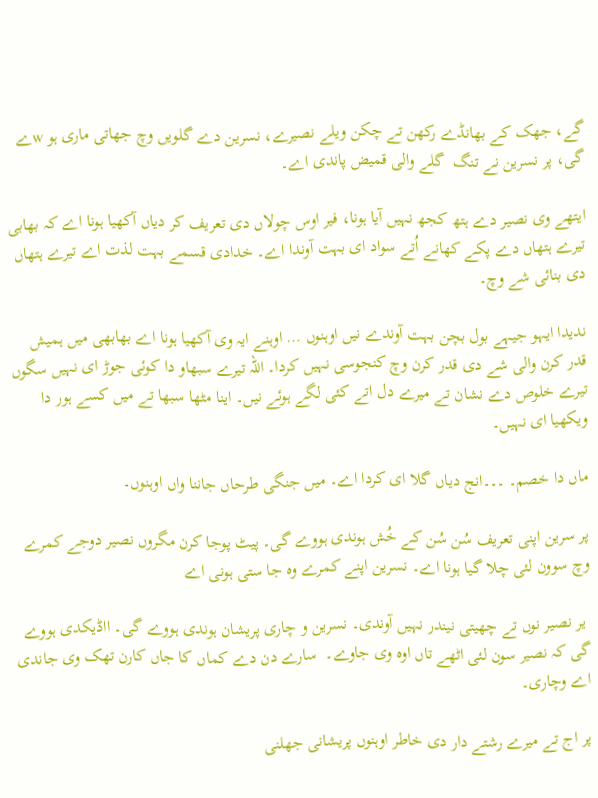گے، جھک کے بھانڈے رکھن تے چکن ویلے نصیرے، نسرین دے گلویں وچ جھاتی ماری ہو wے گی، پر نسرین نے تنگ  گلے والی قمیض پاندی اے۔

ایتھے وی نصیر دے ہتھ کجھ نہیں آیا ہونا، فیر اوس چولاں دی تعریف کر دیاں آکھیا ہونا اے کہ بھابی تیرے ہتھاں دے پکے کھانے اُتے سواد ای بہت آوندا اے۔ خدادی قسمے بہت لذت اے تیرے ہتھاں دی بنائی شے وچ۔

ندیدا ایہو جیہے بول بچن بہت آوندے نیں اوہنوں … اوہنے ایہ وی آکھیا ہونا اے بھابھی میں ہمیش قدر کرن والی شے دی قدر کرن وچ کنجوسی نہیں کردا۔ اللہ تیرے سبھاو دا کوئی جوڑ ای نہیں سگوں تیرے خلوص دے نشان تے میرے دل اتے کئی لگے ہوئے نیں۔ اینا مٹھا سبھا تے میں کسے ہور دا ویکھیا ای نہیں۔

ماں دا خصم۔ ۔۔۔انج دیاں گلا ای کردا اے۔ میں جنگی طرحاں جاننا واں اوہنوں۔

پر سرین اپنی تعریف سُن سُن کے خُش ہوندی ہووے گی۔ پیٹ پوجا کرن مگروں نصیر دوجے کمرے وچ سوون لئی چلا گیا ہونا اے۔ نسرین اپنے کمرے وہ جا ستی ہونی اے

 یر نصیر نوں تے چھیتی نیندر نہیں آوندی۔ نسرین و چاری پریشان ہوندی ہووے گی۔ ااڈیکدی ہووے گی کہ نصیر سون لئی اٹھے تاں اوہ وی جاوے۔  سارے دن دے کماں کا جاں کارن تھک وی جاندی اے وچاری۔

پر اج تے میرے رشتے دار دی خاطر اوہنوں پریشانی جھلنی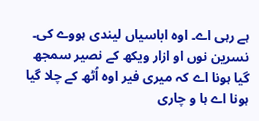ہے رہی اے۔ اوہ اباسیاں لیندی ہووے کی۔ نسرین نوں او ازار ویکھ کے نصیر سمجھ گیا ہونا اے کہ میری فیر اوہ اُٹھ کے چلا گیا ہونا اے ہا و چاری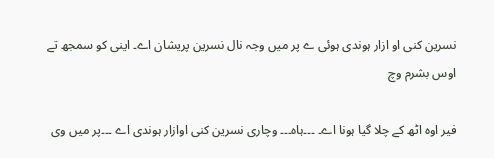نسرین کنی او ازار ہوندی ہوئی ے پر میں وجہ نال نسرین پریشان اے۔ اینی کو سمجھ تے اوس بشرم وچ

فیر اوہ اٹھ کے چلا گیا ہونا اے۔ ۔۔۔ہاہ۔۔۔ وچاری نسرین کنی اوازار ہوندی اے ۔۔۔پر میں وی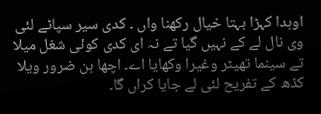اوہدا کہڑا بہتا خیال رکھنا واں ۔ کدی سیر سپاٹے لئی وی نال لے کے نہیں گیا تے نہ ای کدی کوئی شغل میلا تے سینما تھیٹر وغیرا وکھایا اے۔ اچھا ہن ضرور ویلا کڈھ کے تفریح لئی لے جایا کراں گا۔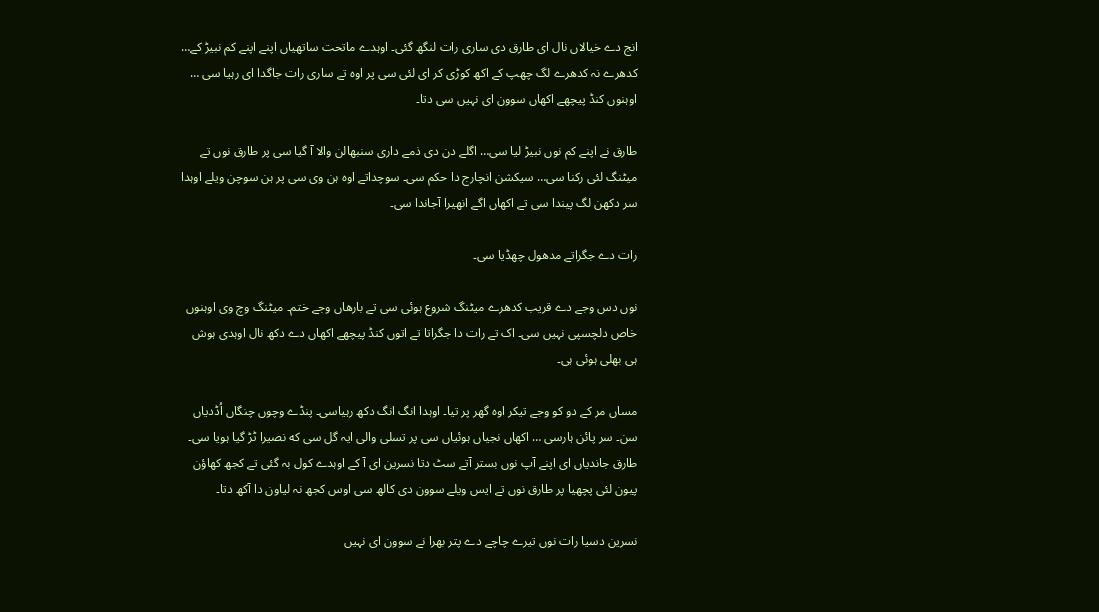انج دے خیالاں نال ای طارق دی ساری رات لنگھ گئی۔ اوہدے ماتحت ساتھیاں اپنے اپنے کم نبیڑ کے… کدھرے نہ کدھرے لگ چھپ کے اکھ کوڑی کر ای لئی سی پر اوہ تے ساری رات جاگدا ای رہیا سی … اوہنوں کنڈ پیچھے اکھاں سوون ای نہیں سی دتا۔

طارق نے اپنے کم نوں نبیڑ لیا سی… اگلے دن دی ذمے داری سنبھالن والا آ گیا سی پر طارق نوں تے میٹنگ لئی رکنا سی… سیکشن انچارج دا حکم سی۔ سوچداتے اوہ ہن وی سی پر ہن سوچن ویلے اوہدا سر دکھن لگ پیندا سی تے اکھاں اگے انھیرا آجاندا سی۔

رات دے جگراتے مدھول چھڈیا سی۔

نوں دس وجے دے قریب کدھرے میٹنگ شروع ہوئی سی تے بارھاں وجے ختم۔ میٹنگ وچ وی اوہنوں خاص دلچسپی نہیں سی۔ اک تے رات دا جگراتا تے اتوں کنڈ پیچھے اکھاں دے دکھ نال اوہدی ہوش ہی بھلی ہوئی ہی۔

مساں مر کے دو کو وجے تیکر اوہ گھر پر تیا۔ اوہدا انگ انگ دکھ رہیاسی۔ پنڈے وچوں چنگاں اُڈدیاں سن۔ سر پائن ہارسی … اکھاں نجیاں ہوئیاں سی پر تسلی والی ایہ گل سی که نصیرا ٹڑ گیا ہویا سی۔ طارق جاندیاں ای اپنے آپ نوں بستر آتے سٹ دتا نسرین ای آ کے اوہدے کول بہ گئی تے کجھ کھاؤن پیون لئی پچھیا پر طارق نوں تے ایس ویلے سوون دی کالھ سی اوس کجھ نہ لیاون دا آکھ دتا۔

نسرین دسیا رات نوں تیرے چاچے دے پتر بھرا نے سوون ای نہیں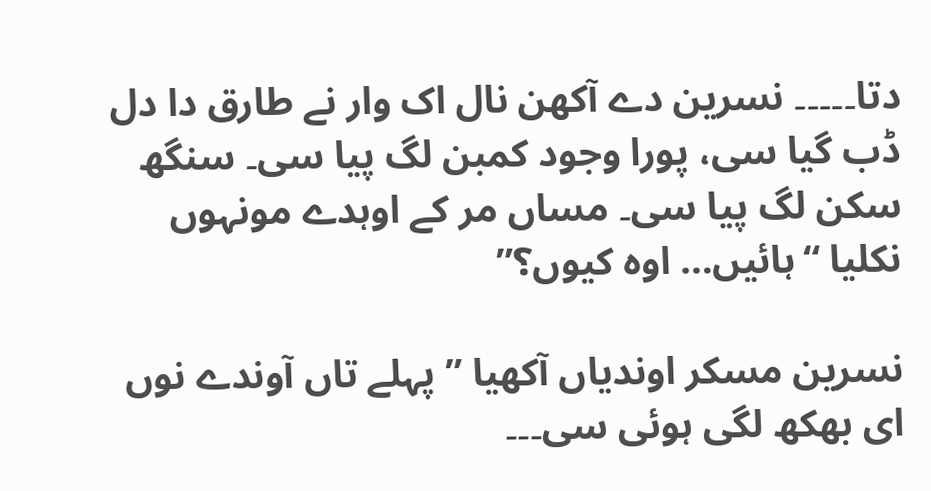دتا۔۔۔۔۔ نسرین دے آکھن نال اک وار نے طارق دا دل ڈب گیا سی، پورا وجود کمبن لگ پیا سی۔ سنگھ سکن لگ پیا سی۔ مساں مر کے اوہدے مونہوں نکلیا “ہائیں… اوہ کیوں؟”

نسرین مسکر اوندیاں آکھیا ” پہلے تاں آوندے نوں ای بھکھ لگی ہوئی سی۔۔۔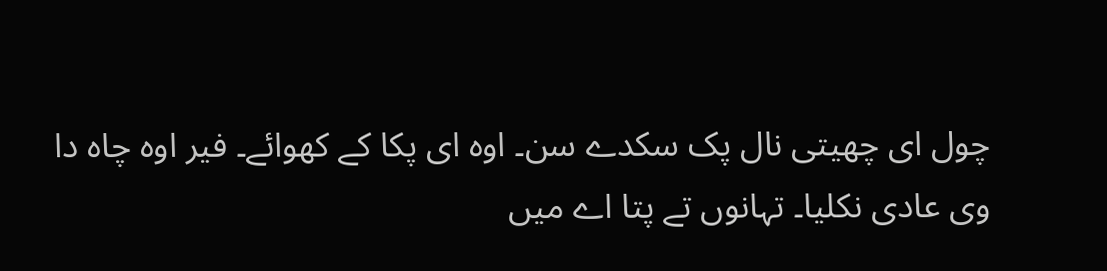چول ای چھیتی نال پک سکدے سن۔ اوہ ای پکا کے کھوائے۔ فیر اوہ چاہ دا وی عادی نکلیا۔ تہانوں تے پتا اے میں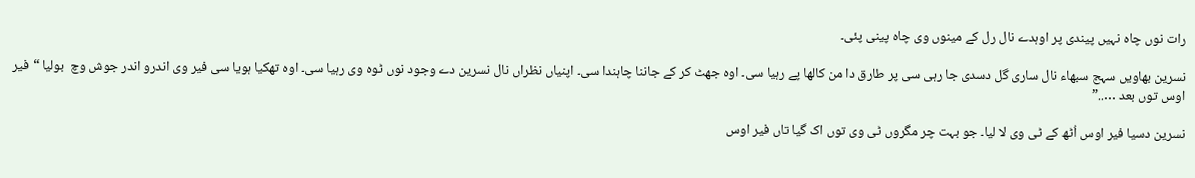رات نوں چاہ نہیں پیندی پر اوہدے نال رل کے مینوں وی چاہ پینی پئی۔

نسرین بھاویں سہج سبھاء نال ساری گل دسدی جا رہی سی پر طارق دا من کالھا پے رہیا سی۔ اوہ جھٹ کر کے جاننا چاہندا سی۔ اپنیاں نظراں نال نسرین دے وجود نوں ٹوہ وی رہیا سی۔ اوہ تھکیا ہویا سی فیر وی اندرو اندر جوش وچ  بولیا “فیر اوس توں بعد …..”

نسرین دسیا فیر اوس اُٹھ کے ٹی وی لا لیا۔ جو بہت چر مگروں ٹی وی توں اک گیا تاں فیر اوس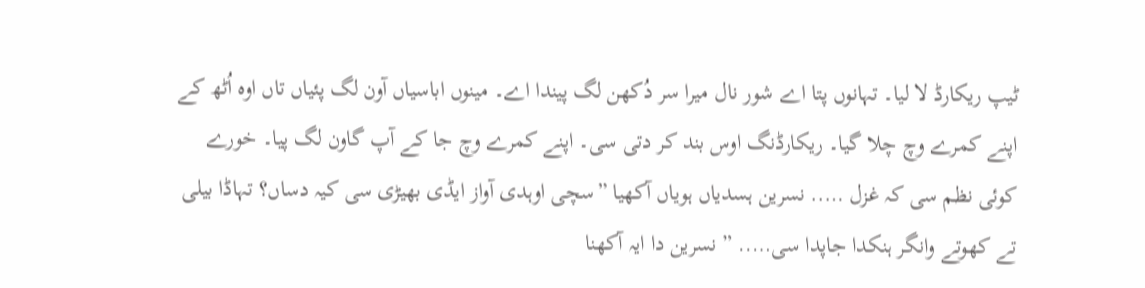ٹیپ ریکارڈ لا لیا۔ تہانوں پتا اے شور نال میرا سر دُکھن لگ پیندا اے۔ مینوں اباسیاں آون لگ پئیاں تاں اوہ اُٹھ کے اپنے کمرے وچ چلا گیا۔ ریکارڈنگ اوس بند کر دتی سی۔ اپنے کمرے وچ جا کے آپ گاون لگ پیا۔ خورے کوئی نظم سی کہ غزل ….. نسرین ہسدیاں ہویاں آکھیا ”سچی اوہدی آواز ایڈی بھیڑی سی کیہ دساں؟ تہاڈا بیلی تے کھوتے وانگر ہنکدا جاپدا سی….. ” نسرین دا ایہ آکھنا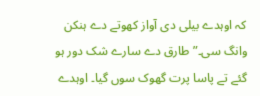کہ اوہدے بیلی دی آواز کھوتے دے ہنکن وانگ سی۔” طارق دے سارے شک دور ہو گئے تے پاسا پرت گھوک سوں گیا۔ اوہدے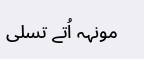مونہہ اُتے تسلی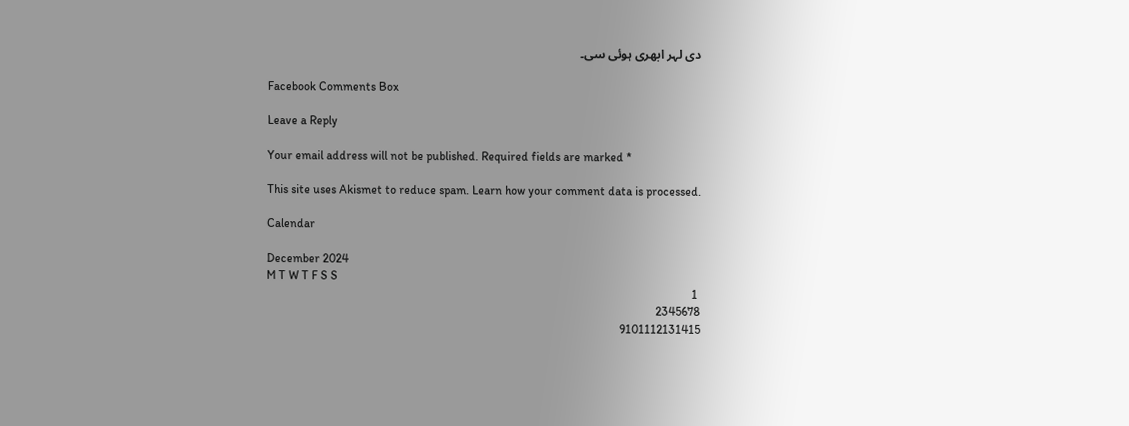دی لہر ابھری ہوئی سی۔

Facebook Comments Box

Leave a Reply

Your email address will not be published. Required fields are marked *

This site uses Akismet to reduce spam. Learn how your comment data is processed.

Calendar

December 2024
M T W T F S S
 1
2345678
9101112131415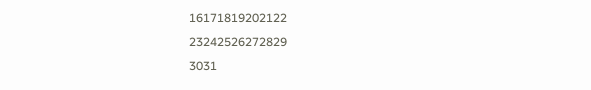16171819202122
23242526272829
3031